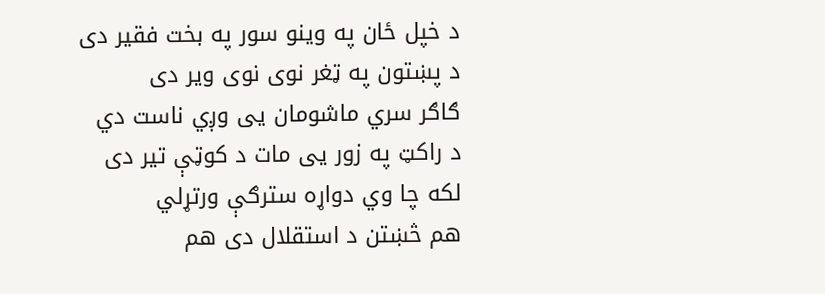د خپل ځان په وينو سور په بخت فقير دى
د پښتون په ټغر نوى نوى وير دى
ګاګر سري ماشومان يى وږي ناست دي
د راكټ په زور يى مات د كوټې تير دى
لكه چا وي دواړه سترګې ورتړلي
هم څښتن د استقلال دى هم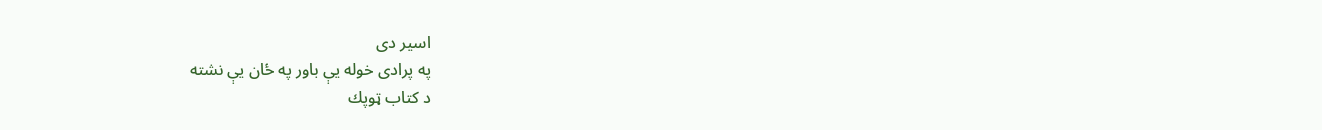اسير دى
په پرادى خوله يې باور په ځان يې نشته
د كتاب ټوپك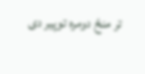تر منځ دومره توپير دى